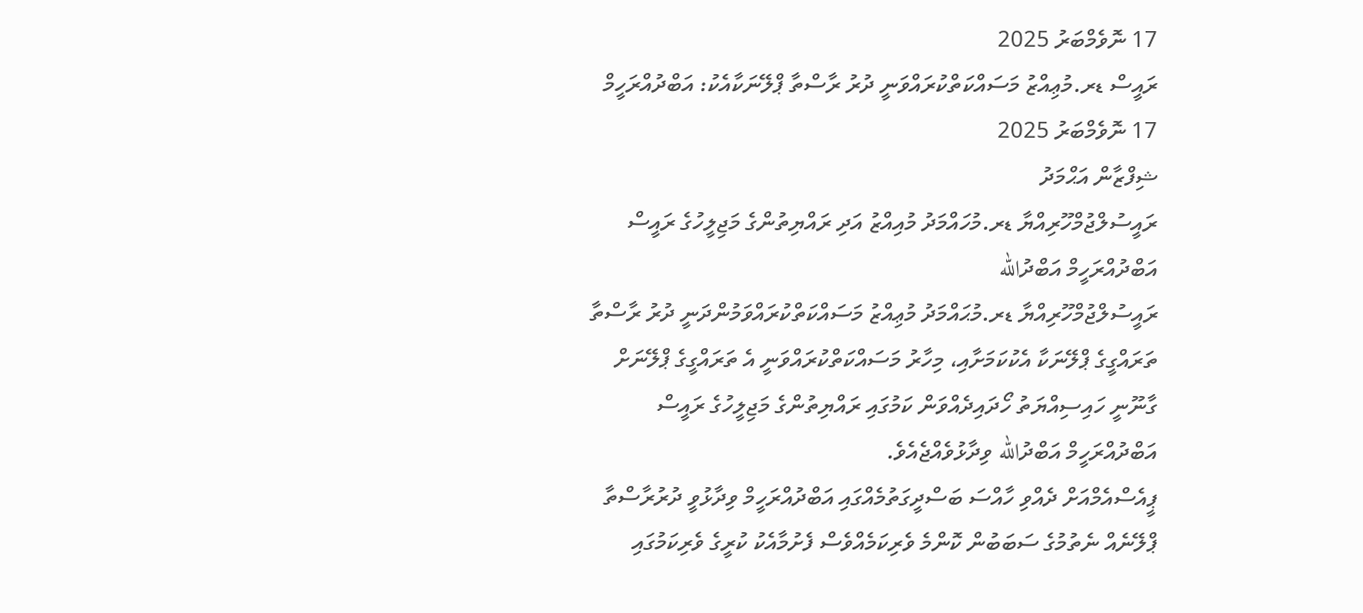17 ނޮވެމްބަރު 2025
ރައީސް ޑރ.މުޢިއްޒު މަސައްކަތްކުރައްވަނީ ދުރު ރާސްތާ ޕްލޭނަކާއެކު: އަބްދުއްރަހީމް
17 ނޮވެމްބަރު 2025
ޝިފްޒާން އަޙްމަދު
ރައީސުލްޖުމްހޫރިއްޔާ ޑރ.މުހައްމަދު މުއިއްޒު އަދި ރައްޔިތުންގެ މަޖިލީހުގެ ރައީސް އަބްދުއްރަހީމް އަބްދުالله
ރައީސުލްޖުމްހޫރިއްޔާ ޑރ.މުޙައްމަދު މުޢިއްޒު މަސައްކަތްކުރައްވަމުންދަނީ ދުރު ރާސްތާ ތަރައްގީގެ ޕްލޭނަކާ އެކުކަމަށާއި، މިހާރު މަސައްކަތްކުރައްވަނީ އެ ތަރައްގީގެ ޕްލޭނަށް ގާނޫނީ ހައިސިއްޔަތު ހޯދައިދެއްވަން ކަމުގައި ރައްޔިތުންގެ މަޖިލީހުގެ ރައީސް އަބްދުއްރަހީމް އަބްދުالله ވިދާޅުވެއްޖެއެވެ.
ޕީއެސްއެމްއަށް ދެއްވި ހާއްސަ ބަސްދީގަތުމެއްގައި އަބްދުއްރަހީމް ވިދާޅުވީ ދުރުރާސްތާ ޕްލޭނެއް ނެތުމުގެ ސަބަބުން ކޮންމެ ވެރިކަމެއްވެސް ފެށުމާއެކު ކުރީގެ ވެރިކަމުގައި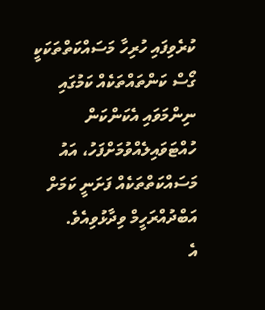ކުރެވިފައި ހުރިހާ މަސައްކަތްތަކަކީ ގޯސް ކަންތައްތަކެއް ކަމުގައި ނިންމަވައި އެކަންކަން ހުއްޓަވައިލެއްވުމަށްފަހު، އައު މަސައްކަތްތަކެއް ފަށަނީ ކަމަށް އަބްދުއްރަހީމް ވިދާޅުވިއެވެ.
އެ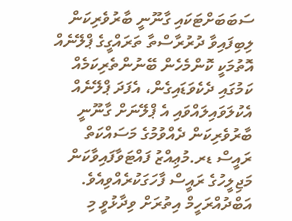ސަބަބަށްޓަކައި ގާނޫނީ ބާރުވެރިކަން ލިބިފައިވާ ދުރުރާސްތާ ތަރައްގީގެ ޕްލޭނެއް އޮތުމަކީ ކޮންމެހެން ބޭނުންތެރިކަމެއް ކަމުގައި ދެކެވަޑައިގެން، އެފަދަ ޕްލޭނެއް އެކުލަވައިލައްވައި އެ ޕްލޭނަށް ގާނޫނީ ބާރުވެރިކަން ދެއްވުމުގެ މަސައްކަތް ރައީސް ޑރ.މުޢިއްޒު ފައްޓަވާފައިވާކަން މަޖިލީހުގެ ރައީސް ފާހަގަކުރެއްވިއެވެ.
އަބްދުއްރަހީމް އިތުރަށް ވިދާޅުވީ މި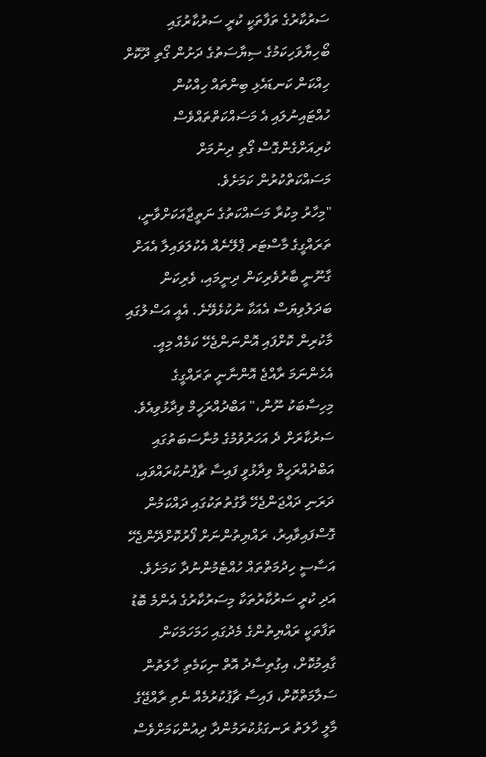ސަރުކާރުގެ ތަފާތަކީ ކުރީ ސަރުކާރުގައި ބޯހިޔާވަހިކަމުގެ ސިޔާސަތުގެ ދަށުން ގޯތި ދޫކޮށް ހިއްކަން ކަނޑައެޅި ބިންތައް ހިއްކުން ހުއްޓައިނުލައި އެ މަސައްކަތްތައްވެސް ކުރިއަށްގެންގޮސް ގޯތި ދިނުމަށް މަސައްކަތްކުރުން ކަމަށެވެ.
"މިހާރު މިކުރާ މަސައްކަތުގެ ނަތީޖާއަކަށްވާނީ، ތަރައްގީގެ މާސްޓަރ ޕްލޭނެއް އެކުލަވައިލާ އެއަށް ގާނޫނީ ބާރުވެރިކަން ދިނީމައި، ވެރިކަން ބަދަލުވިޔަސް އެއަކާ ނުކުޅެވޭނެ. އެއީ އަސްލުގައި މާކުރިން ކޮށްފައި އޮންނަންޖެހޭ ކަމެއް މިއީ. އެހެންނަމަ ރާއްޖެ އޮންނާނީ ތަރައްގީގެ މިހިސާބަކު ނޫން،" އަބްދުއްރަހީމް ވިދާޅުވިއެވެ.
ސަރުކާރަށް ދެ އަހަރުވުމުގެ މުނާސަބަތުގައި އަބްދުއްރަހީމް ވިދާޅުވީ ފައިސާ ޗާޕުނުކުރައްވައި، ދަރަނި ދައްޖަންޖެހޭ ވާގުތުތަކުގައި ދައްކަމުން ގޮސްފައިވާއިރު، ރައްޔިތުންނަށް ފޯރުކޮށްދޭންޖެހޭ އަސާސީ ހިދުމަތްތައް ހުއްޓެމުންނުދާ ކަމަށެވެ.
އަދި ކުރީ ސަރުކާރުތަކާ މިސަރުކާރުގެ އެންމެ ބޮޑު ތަފާތަކީ ރައްޔިތުންގެ މެދުގައި ހަމަހަމަކަން ގާއިމުކޮށް، އިގުތިސާދު އޮތް ނިކަމެތި ހާލަތުން ސަލާމަތްކޮށް، ފައިސާ ޗާޕުކުރުމެއް ނެތި ރާއްޖޭގެ މާލީ ހާލަތު ރަނގަޅުކުރަމުންދާ ދިއުންކަމަށްވެސް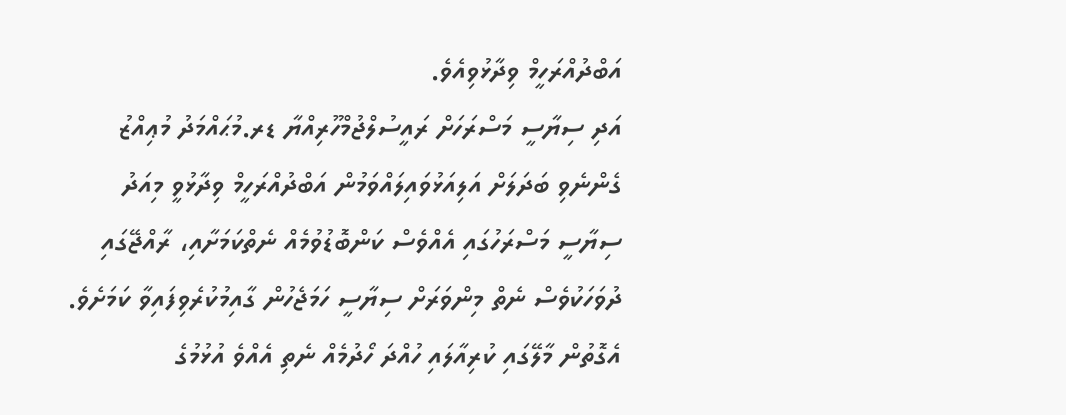އަބްދުއްރަހީމް ވިދާޅުވިއެވެ.
އަދި ސިޔާސީ މަސްރަހަށް ރައީސުލްޖުމްހޫރިއްޔާ ޑރ.މުޙައްމަދު މުޢިއްޒު ގެންނެވި ބަދަލަށް އަލިއަޅުވައިލައްވަމުން އަބްދުއްރަހީމް ވިދާޅުވީ މިއަދު ސިޔާސީ މަސްރަހުގައި އެއްވެސް ކަންބޮޑުވުމެއް ނެތްކަމަށާއި، ރާއްޖޭގައި ދުވަހަކުވެސް ނެތް މިންވަރަށް ސިޔާސީ ހަމަޖެހުން ގާއިމުކުރެވިފައިވާ ކަމަށެވެ.
އެގޮތުން މާލޭގައި ކުރިއާލައި ހުއްދަ ހޯދުމެއް ނެތި އެއްވެ އުޅުމުގެ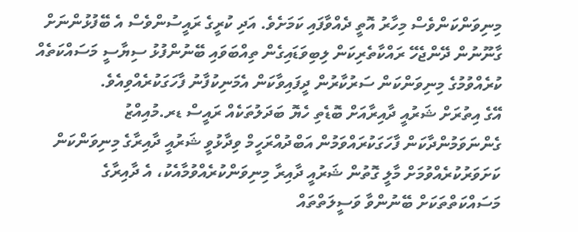މިނިވަންކަންވެސް މިހާރު އޮތީ ދެއްވާފައި ކަމަށެވެ. އަދި ކުރީގެ ރައީސުންވެސް އެ ބޭފުޅުންނަށް ގާނޫނުން ދޭންޖެހޭ ރައްކާތެރިކަން ލިބިވަޑައިގެން ތިއްބަވައި ބޭނުންފުޅު ސިޔާސީ މަސައްކަތެއް ކުރެއްވުމުގެ މިނިވަންކަން ސަރުކާރުން ދީފައިވާކަން އެމަނިކުފާނު ފާހަގަކުރެއްވިއެވެ.
އޭގެ އިތުރަށް ޝަރުއީ ދާއިރާއަށް ބޮޑެތި ހެޔޮ ބަދަލުތަކެއް ރައީސް ޑރ.މުއިއްޒު ގެންނަވަމުންދާކަން ފާހަގަކުރައްވަމުން އަބްދުއްރަހީމް ވިދާޅުވީ ޝަރުއީ ދާއިރާގެ މިނިވަންކަން ކަށަވަރުކުރެއްވުމަށް މާލީ ގޮތުން ޝަރުއީ ދާއިރާ މިނިވަންކުރެއްވުމާއެކު، އެ ދާއިރާގެ މަސައްކަތްތަކަށް ބޭނުންވާ ވަސީލަތްތައް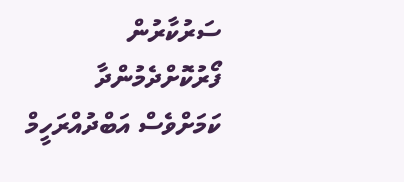ސަރުކާރުން ފޯރުކޮށްދެމުންދާ ކަމަށްވެސް އަބްދުއްރަހީމް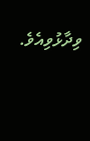ވިދާޅުވިއެވެ.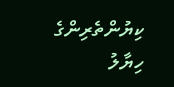ކިޔުންތެރިންގެ ހިޔާލު